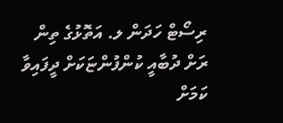ރިސޯޓް ހަދަން ލ. އަތޮޅުގެ ތިން ރަށް ދުބާއީ ކުންފުންޏަކަށް ދީފައިވާ ކަމަށް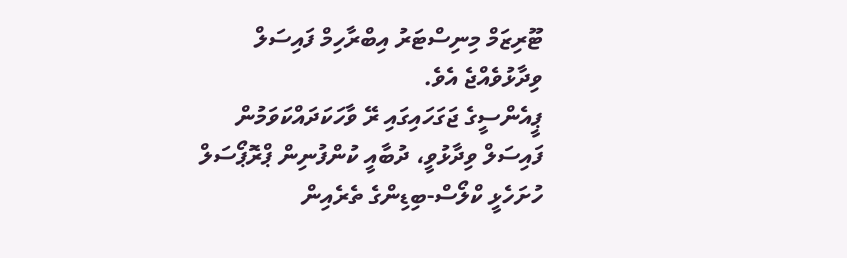ޓޫރިޒަމް މިނިސްޓަރު އިބްރާހިމް ފައިސަލް ވިދާޅުވެއްޖެ އެވެ.
ޕީއެންސީގެ ޖަގަހައިގައި ރޭ ވާހަކަދައްކަވަމުން ފައިސަލް ވިދާޅުވީ، ދުބާއީ ކުންފުނިން ޕްރޮޕޯސަލް ހުށަހެޅީ ކްލޯސް-ބިޑިންގެ ތެރެއިން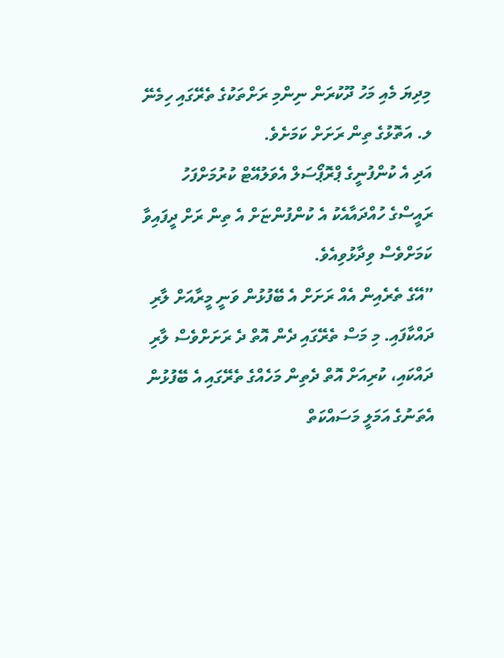މިދިޔަ މެއި މަހު ދޫކުރަން ނިންމި ރަށްތަކުގެ ތެރޭގައި ހިމެނޭ ލ. އަތޮޅުގެ ތިން ރަށަށް ކަމަށެވެ.
އަދި އެ ކުންފުނީގެ ޕްރޮޕޯސަލް އެވަލުއޭޓް ކުރުމަށްފަހު ރައީސްގެ ހުއްދައާއެކު އެ ކުންފުންޏަށް އެ ތިން ރަށް ދީފައިވާ ކަމަށްވެސް ވިދާޅުވިއެވެ.
”އޭގެ ތެރެއިން އެއް ރަށަށް އެ ބޭފުޅުން ވަނީ މީރާއަށް ލާރި ދައްކާފައި. މި މަސް ތެރޭގައި ދެން އޮތް ދެ ރަށަށްވެސް ލާރި ދައްކައި، ކުރިއަށް އޮތް ދެތިން މަހެއްގެ ތެރޭގައި އެ ބޭފުޅުން އެތަނުގެ އަމަލީ މަސައްކަތް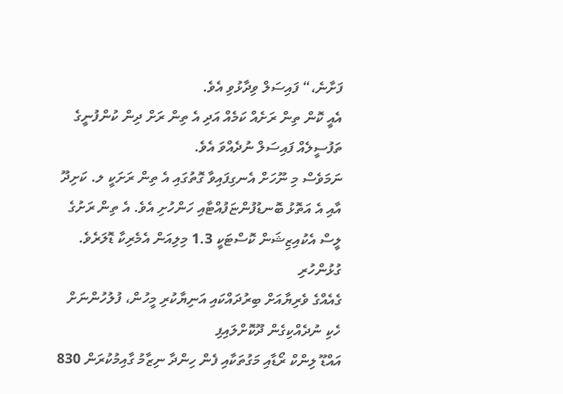ފަށާނެ،“ ފައިސަލް ވިދާޅުވި އެވެ.
އެއީ ކޮން ތިން ރަށެއް ކަމެއް އަދި އެ ތިން ރަށް ދިން ކުންފުނީގެ ތަފުސީލެއް ފައިސަލް ނުދެއްވަ އެވެ.
ނަމަވެސް މި ނޫހަށް އެނގިފައިވާ ގޮތުގައި އެ ތިން ރަށަކީ ލ. ކަށިދޫ އާއި އެ އަތޮޅު ބޮނޑުފުންޏަފުއްޓާއި ހަންހުށި އެވެ. އެ ތިން ރަށުގެ ލީސް އެކުއިޒިޝަން ކޮސްޓަކީ 1.3 މިލިއަން އެމެރިކާ ޑޮލަރެވެ.
ގުޅުންހުރި
ގެއެއްގެ ވެރިޔާއަށް ބިރުދައްކައި އަނިޔާކުރި މީހުން، ފުލުހުންނަށް ހެކި ނުދެއްކިގެން ދޫކޮށްލައިފި
އައްޑޫ ލިންކް ރޯޑާއި މަގުތަކާއި ފެން ހިންދާ ނިޒާމު ގާއިމުކުރަން 830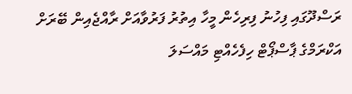ރަސްދޫގައި ފިހުނު ފިރިހެން މީހާ އިތުރު ފަރުވާއަށް ރާއްޖެއިން ބޭރަށް
އަކްރަމްގެ ޕާސްޕޯޓް ހިފެހެއްޓި މައްސަލަ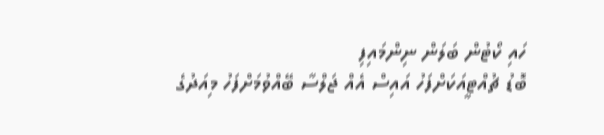ހައި ކޯޓުން ބަލަން ނިންމައިފި
ބޮޑު ޗުއްޓީއަކަށްފަހު އައިސް އެއް ޖަލްސާ ބޭއްވުމަށްފަހު މިއަދުގެ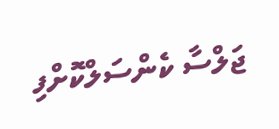ޖަލްސާ ކެންސަލްކޮށްފި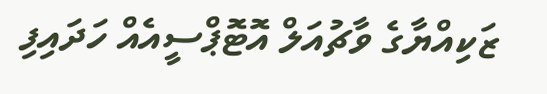ޒަކިއްޔާގެ ވާޗުއަލް އޮޓޮޕްސީއެއް ހަދައިފި